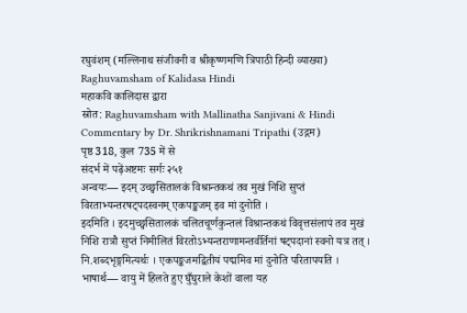रघुवंशम् (मल्लिनाथ संजीवनी व श्रीकृष्णमणि त्रिपाठी हिन्दी व्याख्या)
Raghuvamsham of Kalidasa Hindi
महाकवि कालिदास द्वारा
स्रोत: Raghuvamsham with Mallinatha Sanjivani & Hindi Commentary by Dr. Shrikrishnamani Tripathi (उद्गम)
पृष्ठ 318, कुल 735 में से
संदर्भ में पढ़ेंअष्टमः सर्गः २५१
अन्वयः— इदम् उच्छ्वसितालकं विश्रान्तकथं तव मुखं निशि सुप्तं विरताभ्यन्तरषट्पदस्वनम् एकपङ्कजम् इव मां दुनोति ।
इदमिति । इदमुच्छ्वसितालकं चलितचूर्णकुन्तलं विश्रान्तकथं विवृत्तसंलापं तव मुखं निशि रात्रौ सुप्तं निमीलितं विरतोऽभ्यन्तराणामन्तर्वर्तिनां षट्पदानां स्वनो यत्र तत् । नि.शब्दभृङ्गमित्यर्थः । एकपङ्कजमद्वितीयं पद्ममिव मां दुनोति परितापयति ।
भाषार्थ— वायु में हिलते हुए घुँघुराले केशों वाला यह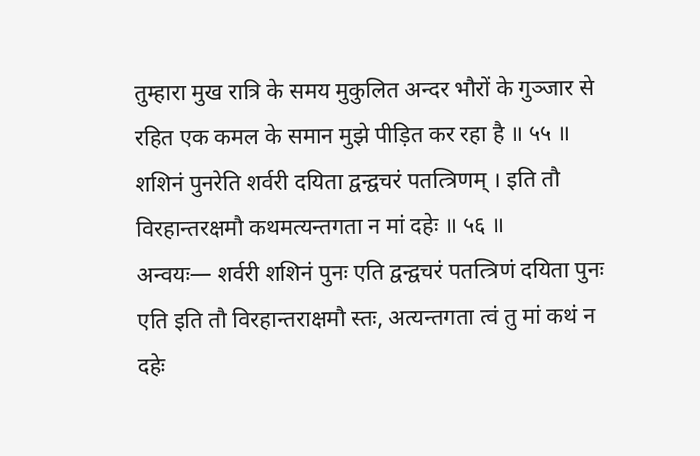तुम्हारा मुख रात्रि के समय मुकुलित अन्दर भौरों के गुञ्जार से रहित एक कमल के समान मुझे पीड़ित कर रहा है ॥ ५५ ॥
शशिनं पुनरेति शर्वरी दयिता द्वन्द्वचरं पतत्त्रिणम् । इति तौ विरहान्तरक्षमौ कथमत्यन्तगता न मां दहेः ॥ ५६ ॥
अन्वयः— शर्वरी शशिनं पुनः एति द्वन्द्वचरं पतत्त्रिणं दयिता पुनः एति इति तौ विरहान्तराक्षमौ स्तः, अत्यन्तगता त्वं तु मां कथं न दहेः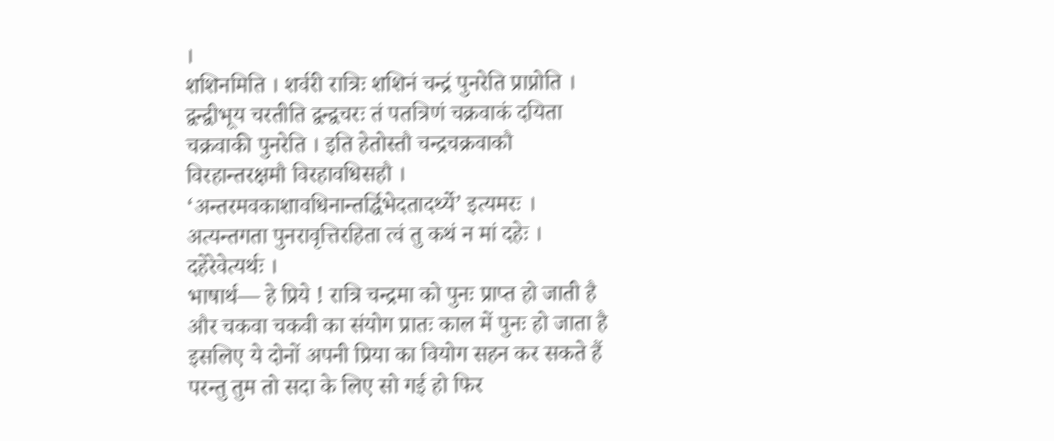।
शशिनमिति । शर्वरी रात्रिः शशिनं चन्द्रं पुनरेति प्राप्नोति । द्वन्द्वीभूय चरतीति द्वन्द्वचरः तं पतत्रिणं चक्रवाकं दयिता चक्रवाकी पुनरेति । इति हेतोस्तौ चन्द्रचक्रवाकौ विरहान्तरक्षमौ विरहावधिसहौ । ‘अन्तरमवकाशावधिनान्तर्द्धिभेदतादर्थ्ये’ इत्यमरः । अत्यन्तगता पुनरावृत्तिरहिता त्वं तु कथं न मां दहेः । दहेरेवेत्यर्थः ।
भाषार्थ— हे प्रिये ! रात्रि चन्द्रमा को पुनः प्राप्त हो जाती है और चकवा चकवी का संयोग प्रातः काल में पुनः हो जाता है इसलिए ये दोनों अपनी प्रिया का वियोग सहन कर सकते हैं परन्तु तुम तो सदा के लिए सो गई हो फिर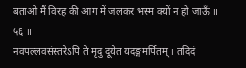बताओ मैं विरह की आग में जलकर भस्म क्यों न हो जाऊँ ॥ ५६ ॥
नवपल्लवसंस्तरेऽपि ते मृदु दूयेत यदङ्गमर्पितम् । तदिदं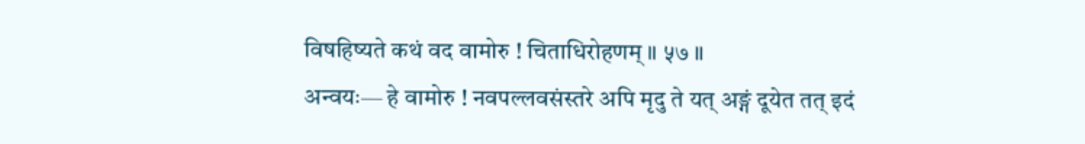विषहिष्यते कथं वद वामोरु ! चिताधिरोहणम् ॥ ५७ ॥
अन्वयः— हे वामोरु ! नवपल्लवसंस्तरे अपि मृदु ते यत् अङ्गं दूयेत तत् इदं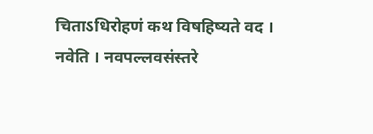चिताऽधिरोहणं कथ विषहिष्यते वद ।
नवेति । नवपल्लवसंस्तरे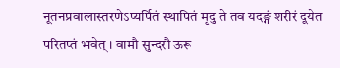नूतनप्रवालास्तरणेऽप्यर्पितं स्थापितं मृदु ते तव यदङ्गं शरीरं दूयेत परितप्तं भवेत् । वामौ सुन्दरौ ऊरू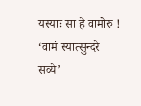यस्याः सा हे वामोरु ! ‘वामं स्यात्सुन्दरे सव्ये’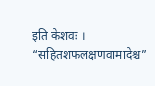इति केशवः । “सहितशफलक्षणवामादेश्च”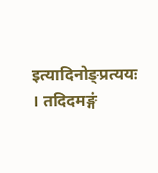इत्यादिनोङ्प्रत्ययः । तदिदमङ्गं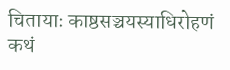चितायाः काष्ठसञ्चयस्याधिरोहणं कथं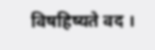विषहिष्यते वद ।